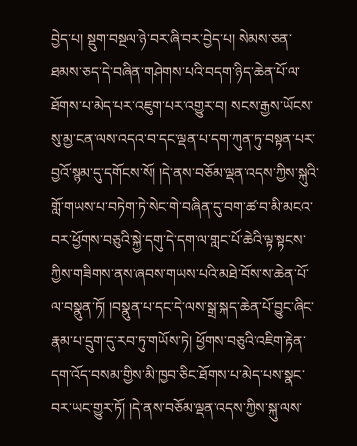བྱེད་པ། སྡུག་བསྔལ་ཉེ་བར་ཞི་བར་བྱེད་པ། སེམས་ཅན་ཐམས་ཅད་དེ་བཞིན་གཤེགས་པའི་བདག་ཉིད་ཆེན་པོ་ལ་ཐོགས་པ་མེད་པར་འཇུག་པར་འགྱུར་བ། སངས་རྒྱས་ཡོངས་སུ་མྱ་ངན་ལས་འདའ་བ་དང་ལྡན་པ་དག་ཀུན་ཏུ་བསྟན་པར་བྱའོ་སྙམ་དུ་དགོངས་སོ། །དེ་ནས་བཅོམ་ལྡན་འདས་ཀྱིས་སྐུའི་གློ་གཡས་པ་བཏེག་ཏེ་སེང་གེ་བཞིན་དུ་བག་ཚ་བ་མི་མངའ་བར་ཕྱོགས་བཅུའི་སྐྱེ་དགུ་དེ་དག་ལ་གླང་པོ་ཆེའི་ལྟ་སྟངས་ཀྱིས་གཟིགས་ནས་ཞབས་གཡས་པའི་མཐེ་བོས་ས་ཆེན་པོ་ལ་བསྣུན་ཏོ། །བསྣུན་པ་དང་དེ་ལས་སྒྲ་སྐད་ཆེན་པོ་བྱུང་ཞིང་རྣམ་པ་དྲུག་དུ་རབ་ཏུ་གཡོས་ཏེ། ཕྱོགས་བཅུའི་འཇིག་རྟེན་དག་འོད་བསམ་གྱིས་མི་ཁྱབ་ཅིང་ཐོགས་པ་མེད་པས་སྣང་བར་ཡང་གྱུར་ཏོ། །དེ་ནས་བཅོམ་ལྡན་འདས་ཀྱིས་སྐུ་ལས་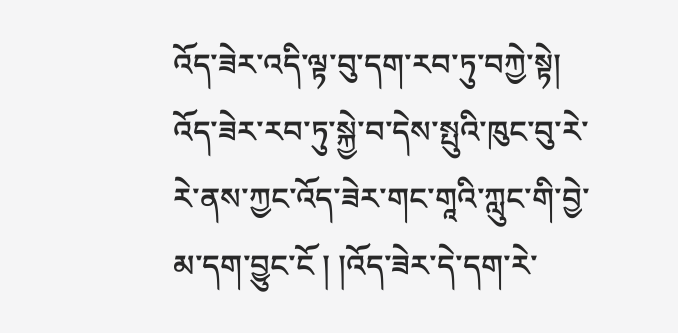འོད་ཟེར་འདི་ལྟ་བུ་དག་རབ་ཏུ་བཀྱེ་སྟེ། འོད་ཟེར་རབ་ཏུ་སྐྱེ་བ་དེས་སྤུའི་ཁུང་བུ་རེ་རེ་ནས་ཀྱང་འོད་ཟེར་གང་གཱའི་ཀླུང་གི་བྱེ་མ་དག་བྱུང་ངོ ། །འོད་ཟེར་དེ་དག་རེ་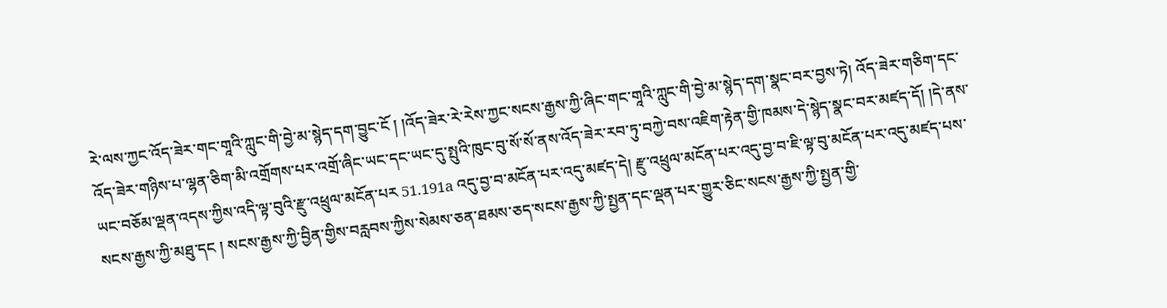རེ་ལས་ཀྱང་འོད་ཟེར་གང་གཱའི་ཀླུང་གི་བྱེ་མ་སྙེད་དག་བྱུང་ངོ ། །འོད་ཟེར་རེ་རེས་ཀྱང་སངས་རྒྱས་ཀྱི་ཞིང་གང་གཱའི་ཀླུང་གི་བྱེ་མ་སྙེད་དག་སྣང་བར་བྱས་ཏེ། འོད་ཟེར་གཅིག་དང་འོད་ཟེར་གཉིས་པ་ལྷན་ཅིག་མི་འགྲོགས་པར་འགྲོ་ཞིང་ཡང་དང་ཡང་དུ་སྤུའི་ཁུང་བུ་སོ་སོ་ནས་འོད་ཟེར་རབ་ཏུ་བཀྱེ་བས་འཇིག་རྟེན་གྱི་ཁམས་དེ་སྙེད་སྣང་བར་མཛད་དོ། །དེ་ནས་ཡང་བཅོམ་ལྡན་འདས་ཀྱིས་འདི་ལྟ་བུའི་རྫུ་འཕྲུལ་མངོན་པར 51.191a འདུ་བྱ་བ་མངོན་པར་འདུ་མཛད་དེ། རྫུ་འཕྲུལ་མངོན་པར་འདུ་བྱ་བ་ཇི་ལྟ་བུ་མངོན་པར་འདུ་མཛད་པས་སངས་རྒྱས་ཀྱི་མཐུ་དང ། སངས་རྒྱས་ཀྱི་བྱིན་གྱིས་བརླབས་ཀྱིས་སེམས་ཅན་ཐམས་ཅད་སངས་རྒྱས་ཀྱི་སྤྱན་དང་ལྡན་པར་གྱུར་ཅིང་སངས་རྒྱས་ཀྱི་སྤྱན་གྱི་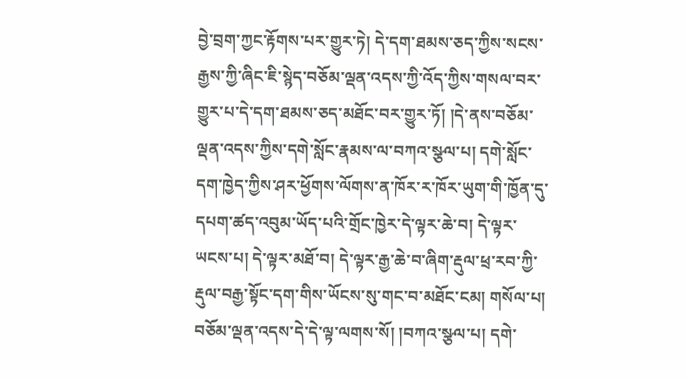བྱེ་བྲག་ཀྱང་རྟོགས་པར་གྱུར་ཏེ། དེ་དག་ཐམས་ཅད་ཀྱིས་སངས་རྒྱས་ཀྱི་ཞིང་ཇི་སྙེད་བཅོམ་ལྡན་འདས་ཀྱི་འོད་ཀྱིས་གསལ་བར་གྱུར་པ་དེ་དག་ཐམས་ཅད་མཐོང་བར་གྱུར་ཏོ། །དེ་ནས་བཅོམ་ལྡན་འདས་ཀྱིས་དགེ་སློང་རྣམས་ལ་བཀའ་སྩལ་པ། དགེ་སློང་དག་ཁྱེད་ཀྱིས་ཤར་ཕྱོགས་ལོགས་ན་ཁོར་ར་ཁོར་ཡུག་གི་ཁྱོན་དུ་དཔག་ཚད་འབུམ་ཡོད་པའི་གྲོང་ཁྱེར་དེ་ལྟར་ཆེ་བ། དེ་ལྟར་ཡངས་པ། དེ་ལྟར་མཐོ་བ། དེ་ལྟར་རྒྱ་ཆེ་བ་ཞིག་རྡུལ་ཕྲ་རབ་ཀྱི་རྡུལ་བརྒྱ་སྟོང་དག་གིས་ཡོངས་སུ་གང་བ་མཐོང་ངམ། གསོལ་པ། བཅོམ་ལྡན་འདས་དེ་དེ་ལྟ་ལགས་སོ། །བཀའ་སྩལ་པ། དགེ་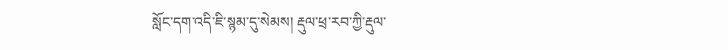སློང་དག་འདི་ཇི་སྙམ་དུ་སེམས། རྡུལ་ཕྲ་རབ་ཀྱི་རྡུལ་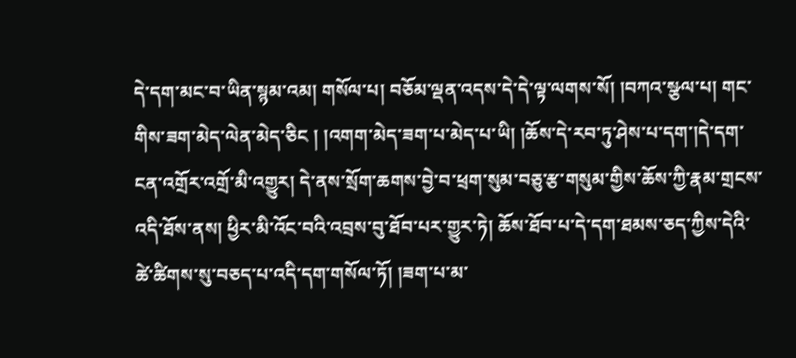དེ་དག་མང་བ་ཡིན་སྙམ་འམ། གསོལ་པ། བཅོམ་ལྡན་འདས་དེ་དེ་ལྟ་ལགས་སོ། །བཀའ་སྩལ་པ། གང་གིས་ཟག་མེད་ལེན་མེད་ཅིང ། །འགག་མེད་ཟག་པ་མེད་པ་ཡི། །ཆོས་དེ་རབ་ཏུ་ཤེས་པ་དག་།དེ་དག་ངན་འགྲོར་འགྲོ་མི་འགྱུར། དེ་ནས་སྲོག་ཆགས་བྱེ་བ་ཕྲག་སུམ་བཅུ་རྩ་གསུམ་གྱིས་ཆོས་ཀྱི་རྣམ་གྲངས་འདི་ཐོས་ནས། ཕྱིར་མི་འོང་བའི་འབྲས་བུ་ཐོབ་པར་གྱུར་ཏེ། ཆོས་ཐོབ་པ་དེ་དག་ཐམས་ཅད་ཀྱིས་དེའི་ཚེ་ཚིགས་སུ་བཅད་པ་འདི་དག་གསོལ་ཏོ། །ཟག་པ་མ་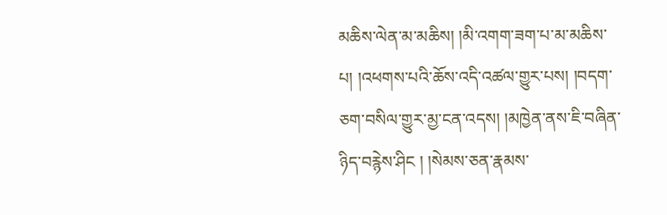མཆིས་ལེན་མ་མཆིས། །མི་འགག་ཟག་པ་མ་མཆིས་པ། །འཕགས་པའི་ཆོས་འདི་འཚལ་གྱུར་པས། །བདག་ཅག་བསིལ་གྱུར་མྱ་ངན་འདས། །མཁྱེན་ནས་ཇི་བཞིན་ཉིད་བརྙེས་ཤིང ། །སེམས་ཅན་རྣམས་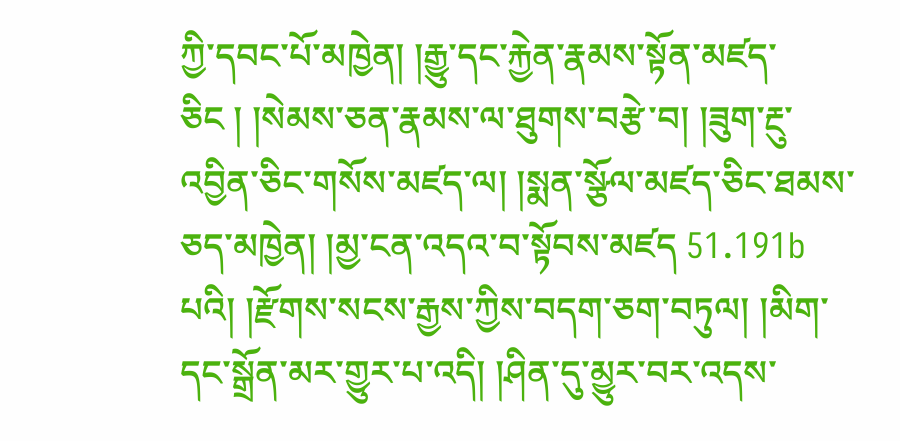ཀྱི་དབང་པོ་མཁྱེན། །རྒྱུ་དང་རྐྱེན་རྣམས་སྟོན་མཛད་ཅིང ། །སེམས་ཅན་རྣམས་ལ་ཐུགས་བརྩེ་བ། །ཟུག་རྔུ་འབྱིན་ཅིང་གསོས་མཛད་ལ། །སྨན་སྩོལ་མཛད་ཅིང་ཐམས་ཅད་མཁྱེན། །མྱ་ངན་འདའ་བ་སྟོབས་མཛད 51.191b པའི། །རྫོགས་སངས་རྒྱས་ཀྱིས་བདག་ཅག་བཏུལ། །མིག་དང་སྒྲོན་མར་གྱུར་པ་འདི། །ཤིན་དུ་མྱུར་བར་འདས་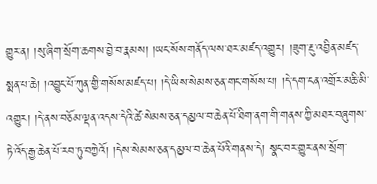གྱུར་ན། །སུ་ཞིག་སྲོག་ཆགས་བྱེ་བ་རྣམས། །ཡང་སོས་གནོད་ལས་ཐར་མཛད་འགྱུར། །ཟུག་རྔུ་འབྱིན་མཛད་སྨན་པ་ཆེ། །འབྱུང་པོ་ཀུན་གྱི་གསོས་མཛད་པ། །དེ་ཡིས་སེམས་ཅན་གང་གསོས་པ། །དེ་དག་ངན་འགྲོར་མཆི་མི་འགྱུར། །དེ་ནས་བཅོམ་ལྡན་འདས་དེའི་ཚེ་སེམས་ཅན་དམྱལ་བ་ཆེན་པོ་ཐིག་ནག་གི་གནས་ཀྱི་མཐར་བཞུགས་ཏེ་འོད་རྒྱ་ཆེན་པོ་རབ་ཏུ་བཀྱེའོ། །དེས་སེམས་ཅན་དམྱལ་བ་ཆེན་པོའི་གནས་དེ། སྣང་བར་གྱུར་ནས་སྲོག་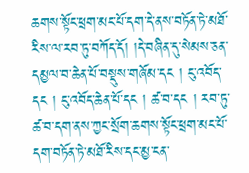ཆགས་སྟོང་ཕྲག་མང་པོ་དག་དེ་ནས་བཏོན་ཏེ་མཐོ་རིས་ལ་རབ་ཏུ་བཀོད་དོ། །དེ་བཞིན་དུ་སེམས་ཅན་དམྱལ་བ་ཆེན་པོ་བསྡུས་གཞོམ་དང ། ངུ་འབོད་དང ། ངུ་འབོད་ཆེན་པོ་དང ། ཚ་བ་དང ། རབ་ཏུ་ཚ་བ་དག་ནས་ཀྱང་སྲོག་ཆགས་སྟོང་ཕྲག་མང་པོ་དག་བཏོན་ཏེ་མཐོ་རིས་དང་མྱ་ངན་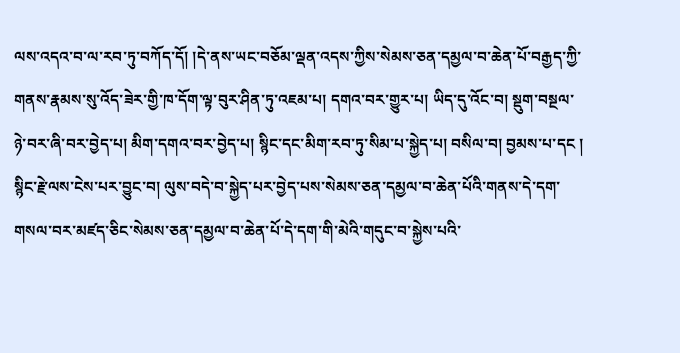ལས་འདའ་བ་ལ་རབ་ཏུ་བཀོད་དོ། །དེ་ནས་ཡང་བཅོམ་ལྡན་འདས་ཀྱིས་སེམས་ཅན་དམྱལ་བ་ཆེན་པོ་བརྒྱད་ཀྱི་གནས་རྣམས་སུ་འོད་ཟེར་གྱི་ཁ་དོག་ལྟ་བུར་ཤིན་ཏུ་འཇམ་པ། དགའ་བར་གྱུར་པ། ཡིད་དུ་འོང་བ། སྡུག་བསྔལ་ཉེ་བར་ཞི་བར་བྱེད་པ། མིག་དགའ་བར་བྱེད་པ། སྙིང་དང་མིག་རབ་ཏུ་སིམ་པ་སྐྱེད་པ། བསིལ་བ། བྱམས་པ་དང ། སྙིང་རྗེ་ལས་ངེས་པར་བྱུང་བ། ལུས་བདེ་བ་སྐྱེད་པར་བྱེད་པས་སེམས་ཅན་དམྱལ་བ་ཆེན་པོའི་གནས་དེ་དག་གསལ་བར་མཛད་ཅིང་སེམས་ཅན་དམྱལ་བ་ཆེན་པོ་དེ་དག་གི་མེའི་གདུང་བ་སྐྱེས་པའི་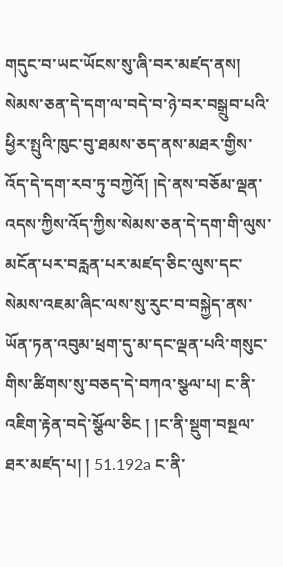གདུང་བ་ཡང་ཡོངས་སུ་ཞི་བར་མཛད་ནས། སེམས་ཅན་དེ་དག་ལ་བདེ་བ་ཉེ་བར་བསྒྲུབ་པའི་ཕྱིར་སྤུའི་ཁུང་བུ་ཐམས་ཅད་ནས་མཐར་གྱིས་འོད་དེ་དག་རབ་ཏུ་བཀྱེའོ། །དེ་ནས་བཅོམ་ལྡན་འདས་ཀྱིས་འོད་ཀྱིས་སེམས་ཅན་དེ་དག་གི་ལུས་མངོན་པར་བརླན་པར་མཛད་ཅིང་ལུས་དང་སེམས་འཇམ་ཞིང་ལས་སུ་རུང་བ་བསྐྱེད་ནས་ཡོན་ཏན་འབུམ་ཕྲག་དུ་མ་དང་ལྡན་པའི་གསུང་གིས་ཚིགས་སུ་བཅད་དེ་བཀའ་སྩལ་པ། ང་ནི་འཇིག་རྟེན་བདེ་སྩོལ་ཅིང ། །ང་ནི་སྡུག་བསྔལ་ཐར་མཛད་པ། ། 51.192a ང་ནི་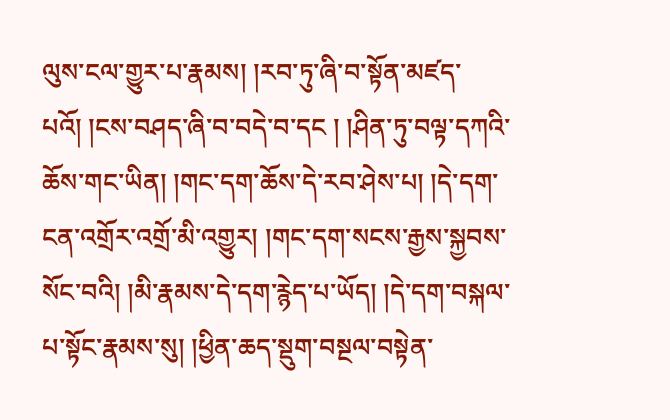ལུས་ངལ་གྱུར་པ་རྣམས། །རབ་ཏུ་ཞི་བ་སྟོན་མཛད་པའོ། །ངས་བཤད་ཞི་བ་བདེ་བ་དང ། །ཤིན་ཏུ་བལྟ་དཀའི་ཆོས་གང་ཡིན། །གང་དག་ཆོས་དེ་རབ་ཤེས་པ། །དེ་དག་ངན་འགྲོར་འགྲོ་མི་འགྱུར། །གང་དག་སངས་རྒྱས་སྐྱབས་སོང་བའི། །མི་རྣམས་དེ་དག་རྙེད་པ་ཡོད། །དེ་དག་བསྐལ་པ་སྟོང་རྣམས་སུ། །ཕྱིན་ཆད་སྡུག་བསྔལ་བསྟེན་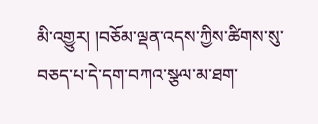མི་འགྱུར། །བཅོམ་ལྡན་འདས་ཀྱིས་ཚིགས་སུ་བཅད་པ་དེ་དག་བཀའ་སྩལ་མ་ཐག་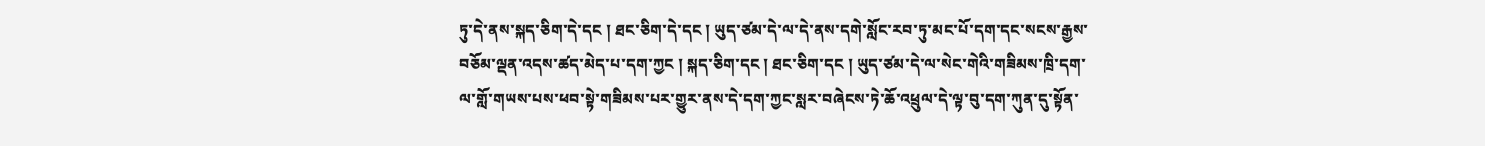ཏུ་དེ་ནས་སྐད་ཅིག་དེ་དང ། ཐང་ཅིག་དེ་དང ། ཡུད་ཙམ་དེ་ལ་དེ་ནས་དགེ་སློང་རབ་ཏུ་མང་པོ་དག་དང་སངས་རྒྱས་བཅོམ་ལྡན་འདས་ཚད་མེད་པ་དག་ཀྱང ། སྐད་ཅིག་དང ། ཐང་ཅིག་དང ། ཡུད་ཙམ་དེ་ལ་སེང་གེའི་གཟིམས་ཁྲི་དག་ལ་གློ་གཡས་པས་ཕབ་སྟེ་གཟིམས་པར་གྱུར་ནས་དེ་དག་ཀྱང་སླར་བཞེངས་ཏེ་ཆོ་འཕྲུལ་དེ་ལྟ་བུ་དག་ཀུན་དུ་སྟོན་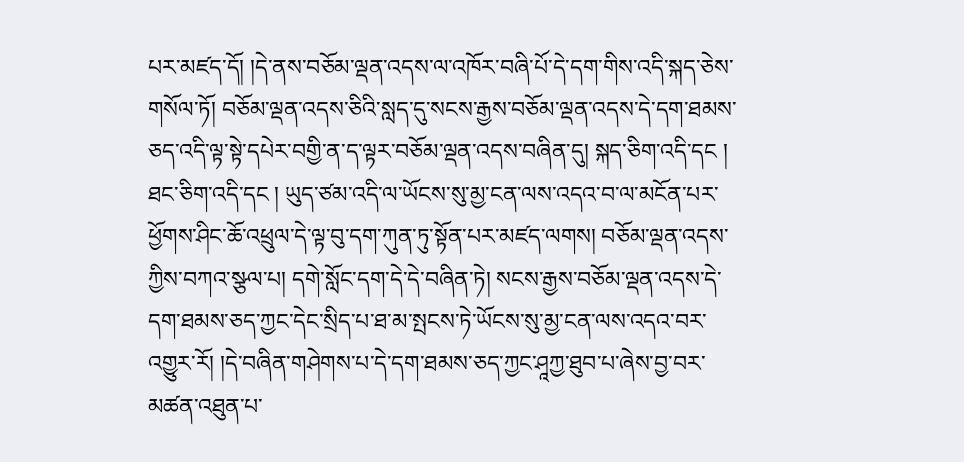པར་མཛད་དོ། །དེ་ནས་བཅོམ་ལྡན་འདས་ལ་འཁོར་བཞི་པོ་དེ་དག་གིས་འདི་སྐད་ཅེས་གསོལ་ཏོ། བཅོམ་ལྡན་འདས་ཅིའི་སླད་དུ་སངས་རྒྱས་བཅོམ་ལྡན་འདས་དེ་དག་ཐམས་ཅད་འདི་ལྟ་སྟེ་དཔེར་བགྱི་ན་ད་ལྟར་བཅོམ་ལྡན་འདས་བཞིན་དུ། སྐད་ཅིག་འདི་དང ། ཐང་ཅིག་འདི་དང ། ཡུད་ཙམ་འདི་ལ་ཡོངས་སུ་མྱ་ངན་ལས་འདའ་བ་ལ་མངོན་པར་ཕྱོགས་ཤིང་ཆོ་འཕྲུལ་དེ་ལྟ་བུ་དག་ཀུན་ཏུ་སྟོན་པར་མཛད་ལགས། བཅོམ་ལྡན་འདས་ཀྱིས་བཀའ་སྩལ་པ། དགེ་སློང་དག་དེ་དེ་བཞིན་ཏེ། སངས་རྒྱས་བཅོམ་ལྡན་འདས་དེ་དག་ཐམས་ཅད་ཀྱང་དེང་སྲིད་པ་ཐ་མ་སྤངས་ཏེ་ཡོངས་སུ་མྱ་ངན་ལས་འདའ་བར་འགྱུར་རོ། །དེ་བཞིན་གཤེགས་པ་དེ་དག་ཐམས་ཅད་ཀྱང་ཤཱཀྱ་ཐུབ་པ་ཞེས་བྱ་བར་མཚན་འཐུན་པ་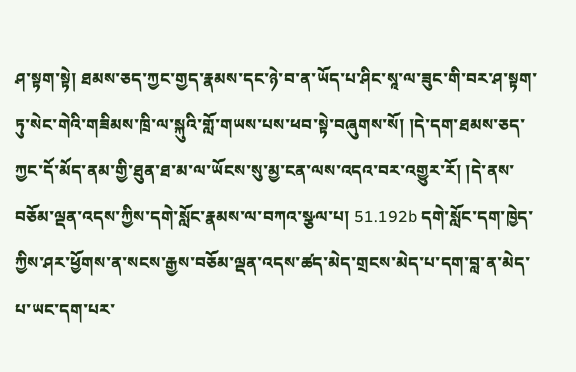ཤ་སྟག་སྟེ། ཐམས་ཅད་ཀྱང་གྱད་རྣམས་དང་ཉེ་བ་ན་ཡོད་པ་ཤིང་སཱ་ལ་ཟུང་གི་བར་ཤ་སྟག་ཏུ་སེང་གེའི་གཟིམས་ཁྲི་ལ་སྐུའི་གློ་གཡས་པས་ཕབ་སྟེ་བཞུགས་སོ། །དེ་དག་ཐམས་ཅད་ཀྱང་དོ་མོད་ནམ་གྱི་ཐུན་ཐ་མ་ལ་ཡོངས་སུ་མྱ་ངན་ལས་འདའ་བར་འགྱུར་རོ། །དེ་ནས་བཅོམ་ལྡན་འདས་ཀྱིས་དགེ་སློང་རྣམས་ལ་བཀའ་སྩལ་པ། 51.192b དགེ་སློང་དག་ཁྱེད་ཀྱིས་ཤར་ཕྱོགས་ན་སངས་རྒྱས་བཅོམ་ལྡན་འདས་ཚད་མེད་གྲངས་མེད་པ་དག་བླ་ན་མེད་པ་ཡང་དག་པར་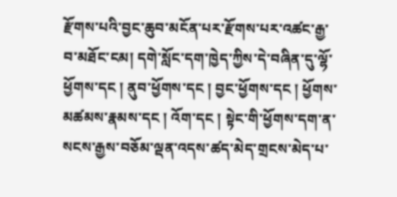རྫོགས་པའི་བྱང་ཆུབ་མངོན་པར་རྫོགས་པར་འཚང་རྒྱ་བ་མཐོང་ངམ། དགེ་སློང་དག་ཁྱེད་ཀྱིས་དེ་བཞིན་དུ་ལྷོ་ཕྱོགས་དང ། ནུབ་ཕྱོགས་དང ། བྱང་ཕྱོགས་དང ། ཕྱོགས་མཚམས་རྣམས་དང ། འོག་དང ། སྟེང་གི་ཕྱོགས་དག་ན་སངས་རྒྱས་བཅོམ་ལྡན་འདས་ཚད་མེད་གྲངས་མེད་པ་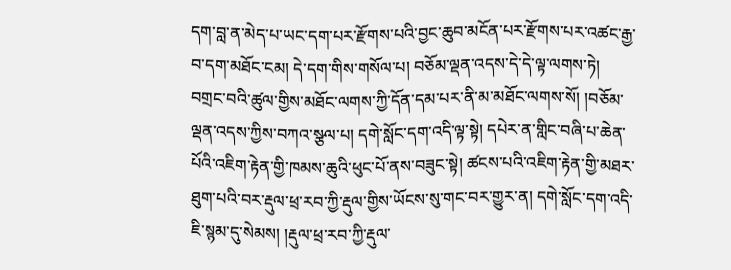དག་བླ་ན་མེད་པ་ཡང་དག་པར་རྫོགས་པའི་བྱང་ཆུབ་མངོན་པར་རྫོགས་པར་འཚང་རྒྱ་བ་དག་མཐོང་ངམ། དེ་དག་གིས་གསོལ་པ། བཅོམ་ལྡན་འདས་དེ་དེ་ལྟ་ལགས་ཏེ། བགྲང་བའི་ཚུལ་གྱིས་མཐོང་ལགས་ཀྱི་དོན་དམ་པར་ནི་མ་མཐོང་ལགས་སོ། །བཅོམ་ལྡན་འདས་ཀྱིས་བཀའ་སྩལ་པ། དགེ་སློང་དག་འདི་ལྟ་སྟེ། དཔེར་ན་གླིང་བཞི་པ་ཆེན་པོའི་འཇིག་རྟེན་གྱི་ཁམས་ཆུའི་ཕུང་པོ་ནས་བཟུང་སྟེ། ཚངས་པའི་འཇིག་རྟེན་གྱི་མཐར་ཐུག་པའི་བར་རྡུལ་ཕྲ་རབ་ཀྱི་རྡུལ་གྱིས་ཡོངས་སུ་གང་བར་གྱུར་ན། དགེ་སློང་དག་འདི་ཇི་སྙམ་དུ་སེམས། །རྡུལ་ཕྲ་རབ་ཀྱི་རྡུལ་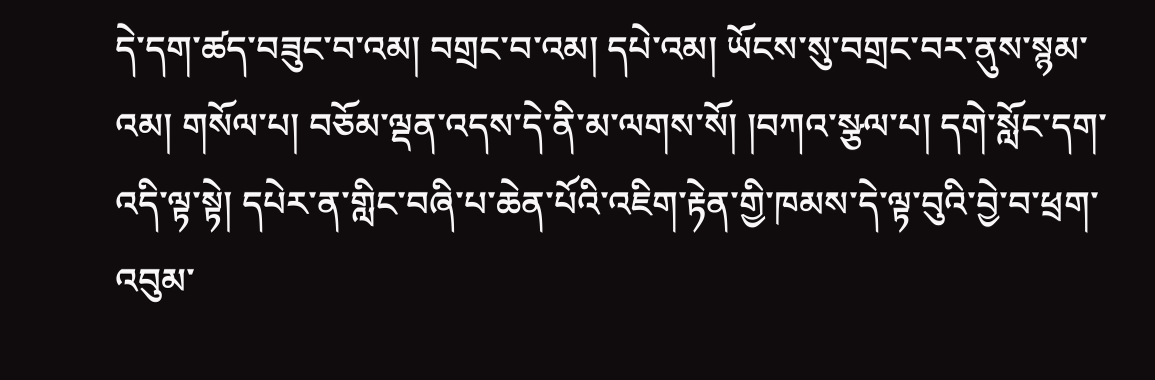དེ་དག་ཚད་བཟུང་བ་འམ། བགྲང་བ་འམ། དཔེ་འམ། ཡོངས་སུ་བགྲང་བར་ནུས་སྙམ་འམ། གསོལ་པ། བཅོམ་ལྡན་འདས་དེ་ནི་མ་ལགས་སོ། །བཀའ་སྩལ་པ། དགེ་སློང་དག་འདི་ལྟ་སྟེ། དཔེར་ན་གླིང་བཞི་པ་ཆེན་པོའི་འཇིག་རྟེན་གྱི་ཁམས་དེ་ལྟ་བུའི་བྱེ་བ་ཕྲག་འབུམ་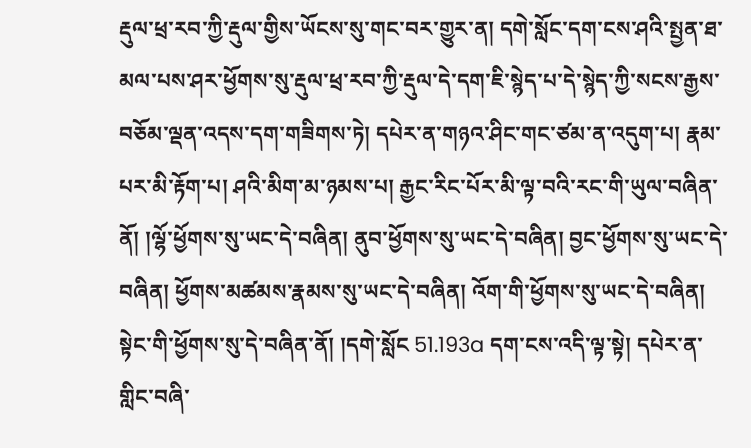རྡུལ་ཕྲ་རབ་ཀྱི་རྡུལ་གྱིས་ཡོངས་སུ་གང་བར་གྱུར་ན། དགེ་སློང་དག་ངས་ཤའི་སྤྱན་ཐ་མལ་པས་ཤར་ཕྱོགས་སུ་རྡུལ་ཕྲ་རབ་ཀྱི་རྡུལ་དེ་དག་ཇི་སྙེད་པ་དེ་སྙེད་ཀྱི་སངས་རྒྱས་བཅོམ་ལྡན་འདས་དག་གཟིགས་ཏེ། དཔེར་ན་གཉའ་ཤིང་གང་ཙམ་ན་འདུག་པ། རྣམ་པར་མི་རྟོག་པ། ཤའི་མིག་མ་ཉམས་པ། རྒྱང་རིང་པོར་མི་ལྟ་བའི་རང་གི་ཡུལ་བཞིན་ནོ། །ལྷོ་ཕྱོགས་སུ་ཡང་དེ་བཞིན། ནུབ་ཕྱོགས་སུ་ཡང་དེ་བཞིན། བྱང་ཕྱོགས་སུ་ཡང་དེ་བཞིན། ཕྱོགས་མཚམས་རྣམས་སུ་ཡང་དེ་བཞིན། འོག་གི་ཕྱོགས་སུ་ཡང་དེ་བཞིན། སྟེང་གི་ཕྱོགས་སུ་དེ་བཞིན་ནོ། །དགེ་སློང 51.193a དག་ངས་འདི་ལྟ་སྟེ། དཔེར་ན་གླིང་བཞི་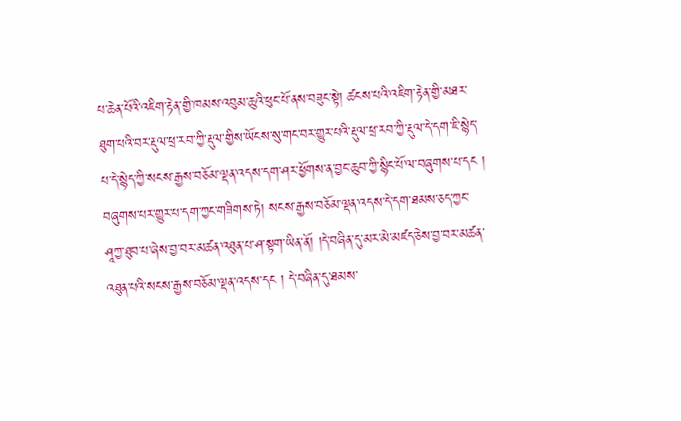པ་ཆེན་པོའི་འཇིག་རྟེན་གྱི་ཁམས་འབུམ་ཆུའི་ཕུང་པོ་ནས་བཟུང་སྟེ། ཚངས་པའི་འཇིག་རྟེན་གྱི་མཐར་ཐུག་པའི་བར་རྡུལ་ཕྲ་རབ་ཀྱི་རྡུལ་གྱིས་ཡོངས་སུ་གང་བར་གྱུར་པའི་རྡུལ་ཕྲ་རབ་ཀྱི་རྡུལ་དེ་དག་ཇི་སྙེད་པ་དེ་སྙེད་ཀྱི་སངས་རྒྱས་བཅོམ་ལྡན་འདས་དག་ཤར་ཕྱོགས་ན་བྱང་ཆུབ་ཀྱི་སྙིང་པོ་ལ་བཞུགས་པ་དང ། བཞུགས་པར་གྱུར་པ་དག་ཀྱང་གཟིགས་ཏེ། སངས་རྒྱས་བཅོམ་ལྡན་འདས་དེ་དག་ཐམས་ཅད་ཀྱང་ཤཱཀྱ་ཐུབ་པ་ཞེས་བྱ་བར་མཚན་འཐུན་པ་ཤ་སྟག་ཡིན་ནོ། །དེ་བཞིན་དུ་མར་མེ་མཛད་ཅེས་བྱ་བར་མཚན་འཐུན་པའི་སངས་རྒྱས་བཅོམ་ལྡན་འདས་དང ། དེ་བཞིན་དུ་ཐམས་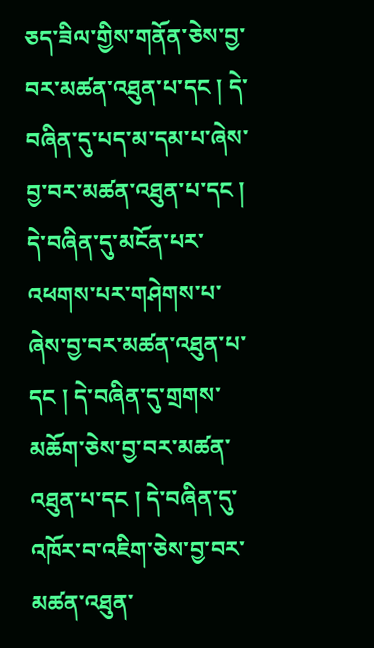ཅད་ཟིལ་གྱིས་གནོན་ཅེས་བྱ་བར་མཚན་འཐུན་པ་དང ། དེ་བཞིན་དུ་པད་མ་དམ་པ་ཞེས་བྱ་བར་མཚན་འཐུན་པ་དང ། དེ་བཞིན་དུ་མངོན་པར་འཕགས་པར་གཤེགས་པ་ཞེས་བྱ་བར་མཚན་འཐུན་པ་དང ། དེ་བཞིན་དུ་གྲགས་མཆོག་ཅེས་བྱ་བར་མཚན་འཐུན་པ་དང ། དེ་བཞིན་དུ་འཁོར་བ་འཇིག་ཅེས་བྱ་བར་མཚན་འཐུན་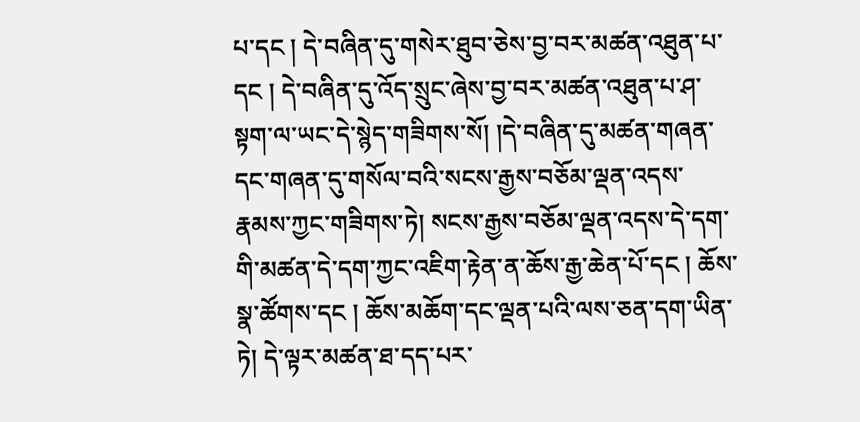པ་དང ། དེ་བཞིན་དུ་གསེར་ཐུབ་ཅེས་བྱ་བར་མཚན་འཐུན་པ་དང ། དེ་བཞིན་དུ་འོད་སྲུང་ཞེས་བྱ་བར་མཚན་འཐུན་པ་ཤ་སྟག་ལ་ཡང་དེ་སྙེད་གཟིགས་སོ། །དེ་བཞིན་དུ་མཚན་གཞན་དང་གཞན་དུ་གསོལ་བའི་སངས་རྒྱས་བཅོམ་ལྡན་འདས་རྣམས་ཀྱང་གཟིགས་ཏེ། སངས་རྒྱས་བཅོམ་ལྡན་འདས་དེ་དག་གི་མཚན་དེ་དག་ཀྱང་འཇིག་རྟེན་ན་ཆོས་རྒྱ་ཆེན་པོ་དང ། ཆོས་སྣ་ཚོགས་དང ། ཆོས་མཆོག་དང་ལྡན་པའི་ལས་ཅན་དག་ཡིན་ཏེ། དེ་ལྟར་མཚན་ཐ་དད་པར་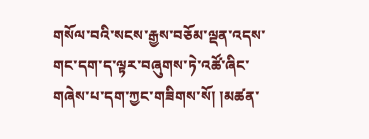གསོལ་བའི་སངས་རྒྱས་བཅོམ་ལྡན་འདས་གང་དག་ད་ལྟར་བཞུགས་ཏེ་འཚོ་ཞིང་གཞེས་པ་དག་ཀྱང་གཟིགས་སོ། །མཚན་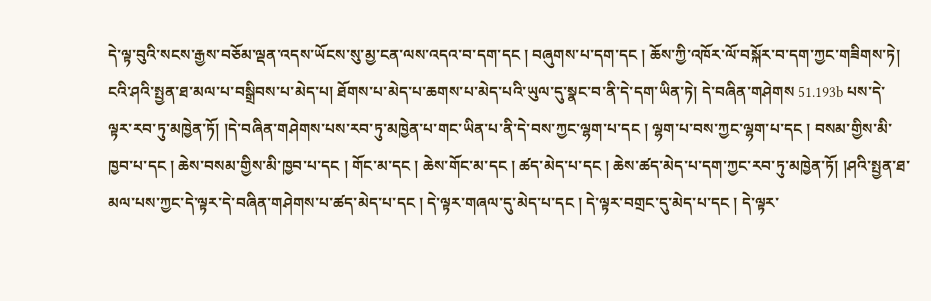དེ་ལྟ་བུའི་སངས་རྒྱས་བཅོམ་ལྡན་འདས་ཡོངས་སུ་མྱ་ངན་ལས་འདའ་བ་དག་དང ། བཞུགས་པ་དག་དང ། ཆོས་ཀྱི་འཁོར་ལོ་བསྐོར་བ་དག་ཀྱང་གཟིགས་ཏེ། ངའི་ཤའི་སྤྱན་ཐ་མལ་པ་བསྒྲིབས་པ་མེད་པ། ཐོགས་པ་མེད་པ་ཆགས་པ་མེད་པའི་ཡུལ་དུ་སྣང་བ་ནི་དེ་དག་ཡིན་ཏེ། དེ་བཞིན་གཤེགས 51.193b པས་དེ་ལྟར་རབ་ཏུ་མཁྱེན་ཏོ། །དེ་བཞིན་གཤེགས་པས་རབ་ཏུ་མཁྱེན་པ་གང་ཡིན་པ་ནི་དེ་བས་ཀྱང་ལྷག་པ་དང ། ལྷག་པ་བས་ཀྱང་ལྷག་པ་དང ། བསམ་གྱིས་མི་ཁྱབ་པ་དང ། ཆེས་བསམ་གྱིས་མི་ཁྱབ་པ་དང ། གོང་མ་དང ། ཆེས་གོང་མ་དང ། ཚད་མེད་པ་དང ། ཆེས་ཚད་མེད་པ་དག་ཀྱང་རབ་ཏུ་མཁྱེན་ཏོ། །ཤའི་སྤྱན་ཐ་མལ་པས་ཀྱང་དེ་ལྟར་དེ་བཞིན་གཤེགས་པ་ཚད་མེད་པ་དང ། དེ་ལྟར་གཞལ་དུ་མེད་པ་དང ། དེ་ལྟར་བགྲང་དུ་མེད་པ་དང ། དེ་ལྟར་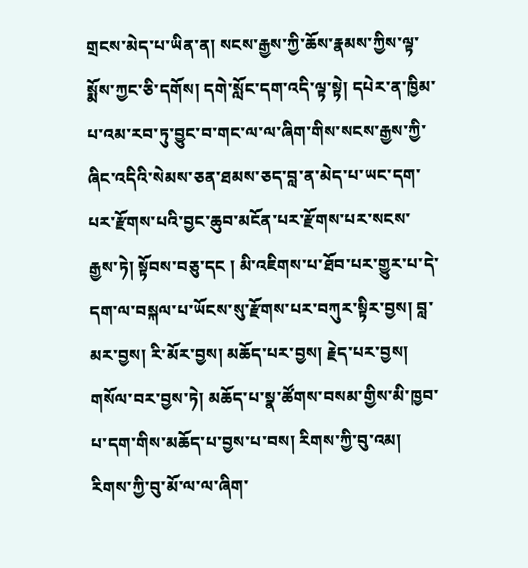གྲངས་མེད་པ་ཡིན་ན། སངས་རྒྱས་ཀྱི་ཆོས་རྣམས་ཀྱིས་ལྟ་སྨོས་ཀྱང་ཅི་དགོས། དགེ་སློང་དག་འདི་ལྟ་སྟེ། དཔེར་ན་ཁྱིམ་པ་འམ་རབ་ཏུ་བྱུང་བ་གང་ལ་ལ་ཞིག་གིས་སངས་རྒྱས་ཀྱི་ཞིང་འདིའི་སེམས་ཅན་ཐམས་ཅད་བླ་ན་མེད་པ་ཡང་དག་པར་རྫོགས་པའི་བྱང་ཆུབ་མངོན་པར་རྫོགས་པར་སངས་རྒྱས་ཏེ། སྟོབས་བཅུ་དང ། མི་འཇིགས་པ་ཐོབ་པར་གྱུར་པ་དེ་དག་ལ་བསྐལ་པ་ཡོངས་སུ་རྫོགས་པར་བཀུར་སྟིར་བྱས། བླ་མར་བྱས། རི་མོར་བྱས། མཆོད་པར་བྱས། རྗེད་པར་བྱས། གསོལ་བར་བྱས་ཏེ། མཆོད་པ་སྣ་ཚོགས་བསམ་གྱིས་མི་ཁྱབ་པ་དག་གིས་མཆོད་པ་བྱས་པ་བས། རིགས་ཀྱི་བུ་འམ། རིགས་ཀྱི་བུ་མོ་ལ་ལ་ཞིག་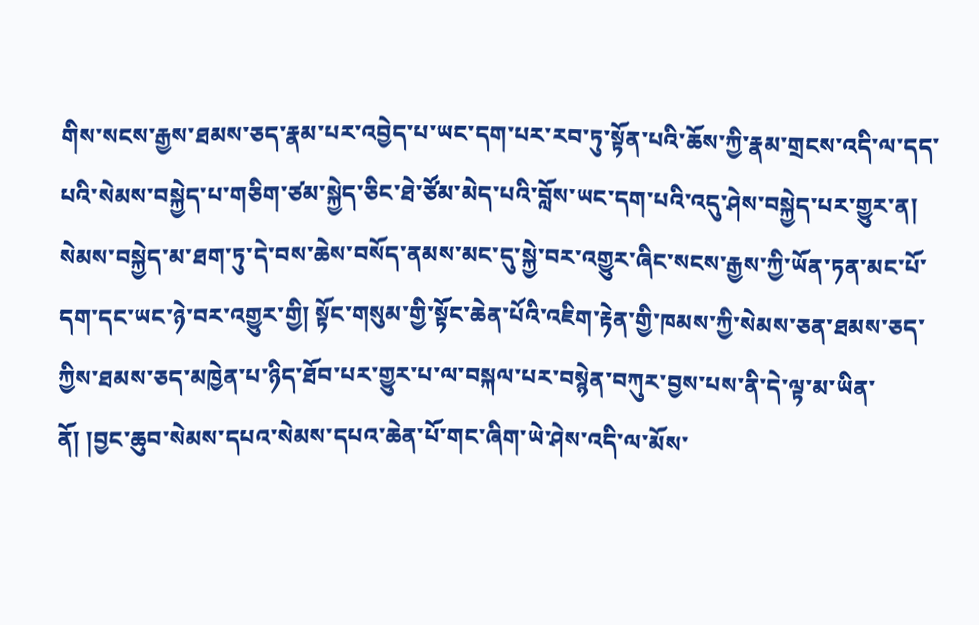གིས་སངས་རྒྱས་ཐམས་ཅད་རྣམ་པར་འབྱེད་པ་ཡང་དག་པར་རབ་ཏུ་སྟོན་པའི་ཆོས་ཀྱི་རྣམ་གྲངས་འདི་ལ་དད་པའི་སེམས་བསྐྱེད་པ་གཅིག་ཙམ་སྐྱེད་ཅིང་ཐེ་ཙོམ་མེད་པའི་བློས་ཡང་དག་པའི་འདུ་ཤེས་བསྐྱེད་པར་གྱུར་ན། སེམས་བསྐྱེད་མ་ཐག་ཏུ་དེ་བས་ཆེས་བསོད་ནམས་མང་དུ་སྐྱེ་བར་འགྱུར་ཞིང་སངས་རྒྱས་ཀྱི་ཡོན་ཏན་མང་པོ་དག་དང་ཡང་ཉེ་བར་འགྱུར་གྱི། སྟོང་གསུམ་གྱི་སྟོང་ཆེན་པོའི་འཇིག་རྟེན་གྱི་ཁམས་ཀྱི་སེམས་ཅན་ཐམས་ཅད་ཀྱིས་ཐམས་ཅད་མཁྱེན་པ་ཉིད་ཐོབ་པར་གྱུར་པ་ལ་བསྐལ་པར་བསྙེན་བཀུར་བྱས་པས་ནི་དེ་ལྟ་མ་ཡིན་ནོ། །བྱང་ཆུབ་སེམས་དཔའ་སེམས་དཔའ་ཆེན་པོ་གང་ཞིག་ཡེ་ཤེས་འདི་ལ་མོས་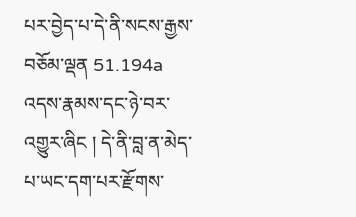པར་བྱེད་པ་དེ་ནི་སངས་རྒྱས་བཅོམ་ལྡན 51.194a འདས་རྣམས་དང་ཉེ་བར་འགྱུར་ཞིང ། དེ་ནི་བླ་ན་མེད་པ་ཡང་དག་པར་རྫོགས་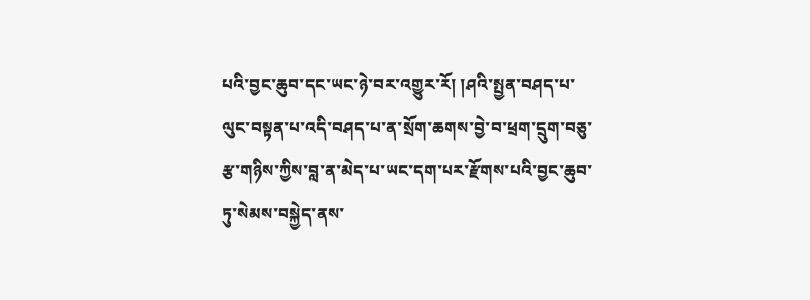པའི་བྱང་ཆུབ་དང་ཡང་ཉེ་བར་འགྱུར་རོ། །ཤའི་སྤྱན་བཤད་པ་ལུང་བསྟན་པ་འདི་བཤད་པ་ན་སྲོག་ཆགས་བྱེ་བ་ཕྲག་དྲུག་བཅུ་རྩ་གཉིས་ཀྱིས་བླ་ན་མེད་པ་ཡང་དག་པར་རྫོགས་པའི་བྱང་ཆུབ་ཏུ་སེམས་བསྐྱེད་ནས་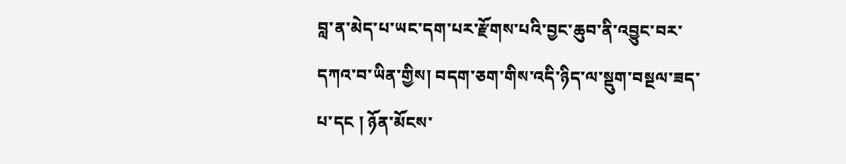བླ་ན་མེད་པ་ཡང་དག་པར་རྫོགས་པའི་བྱང་ཆུབ་ནི་འབྱུང་བར་དཀའ་བ་ཡིན་གྱིས། བདག་ཅག་གིས་འདི་ཉིད་ལ་སྡུག་བསྔལ་ཟད་པ་དང ། ཉོན་མོངས་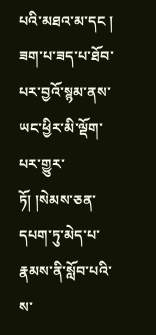པའི་མཐའ་མ་དང ། ཟག་པ་ཟད་པ་ཐོབ་པར་བྱའོ་སྙམ་ནས་ཡང་ཕྱིར་མི་ལྡོག་པར་གྱུར་ཏོ། །སེམས་ཅན་དཔག་ཏུ་མེད་པ་རྣམས་ནི་སློབ་པའི་ས་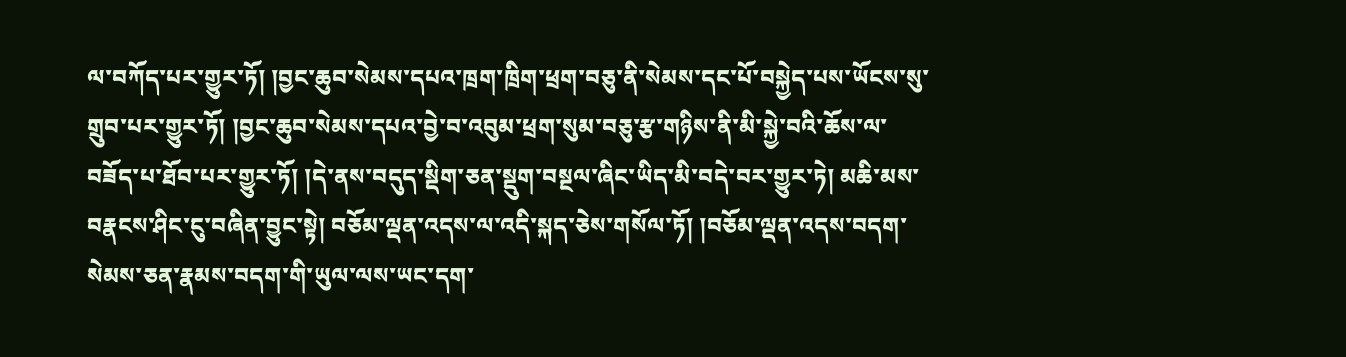ལ་བཀོད་པར་གྱུར་ཏོ། །བྱང་ཆུབ་སེམས་དཔའ་ཁྲག་ཁྲིག་ཕྲག་བཅུ་ནི་སེམས་དང་པོ་བསྐྱེད་པས་ཡོངས་སུ་གྲུབ་པར་གྱུར་ཏོ། །བྱང་ཆུབ་སེམས་དཔའ་བྱེ་བ་འབུམ་ཕྲག་སུམ་བཅུ་རྩ་གཉིས་ནི་མི་སྐྱེ་བའི་ཆོས་ལ་བཟོད་པ་ཐོབ་པར་གྱུར་ཏོ། །དེ་ནས་བདུད་སྡིག་ཅན་སྡུག་བསྔལ་ཞིང་ཡིད་མི་བདེ་བར་གྱུར་ཏེ། མཆི་མས་བརྣངས་ཤིང་ངུ་བཞིན་བྱུང་སྟེ། བཅོམ་ལྡན་འདས་ལ་འདི་སྐད་ཅེས་གསོལ་ཏོ། །བཅོམ་ལྡན་འདས་བདག་སེམས་ཅན་རྣམས་བདག་གི་ཡུལ་ལས་ཡང་དག་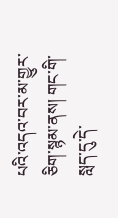པའི་འདའ་བར་མ་གྱུར་ཅིག་སྙམ་ནས། གང་གི་སླད་དུ་དེ་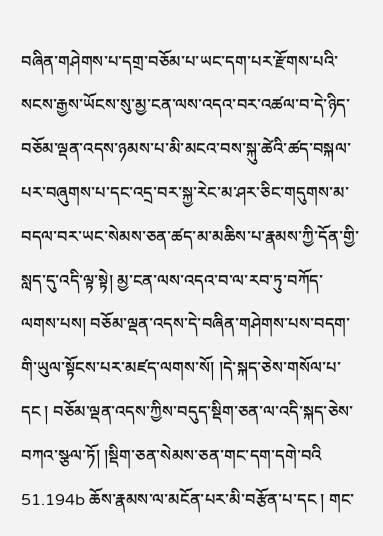བཞིན་གཤེགས་པ་དགྲ་བཅོམ་པ་ཡང་དག་པར་རྫོགས་པའི་སངས་རྒྱས་ཡོངས་སུ་མྱ་ངན་ལས་འདའ་བར་འཚལ་བ་དེ་ཉིད་བཅོམ་ལྡན་འདས་ཉམས་པ་མི་མངའ་བས་སྐུ་ཚེའི་ཚད་བསྐལ་པར་བཞུགས་པ་དང་འདྲ་བར་སྐྱ་རེང་མ་ཤར་ཅིང་གདུགས་མ་བདལ་བར་ཡང་སེམས་ཅན་ཚད་མ་མཆིས་པ་རྣམས་ཀྱི་དོན་གྱི་སླད་དུ་འདི་ལྟ་སྟེ། མྱ་ངན་ལས་འདའ་བ་ལ་རབ་ཏུ་བཀོད་ལགས་པས། བཅོམ་ལྡན་འདས་དེ་བཞིན་གཤེགས་པས་བདག་གི་ཡུལ་སྟོངས་པར་མཛད་ལགས་སོ། །དེ་སྐད་ཅེས་གསོལ་པ་དང ། བཅོམ་ལྡན་འདས་ཀྱིས་བདུད་སྡིག་ཅན་ལ་འདི་སྐད་ཅེས་བཀའ་སྩལ་ཏོ། །སྡིག་ཅན་སེམས་ཅན་གང་དག་དགེ་བའི 51.194b ཆོས་རྣམས་ལ་མངོན་པར་མི་བརྩོན་པ་དང ། གང་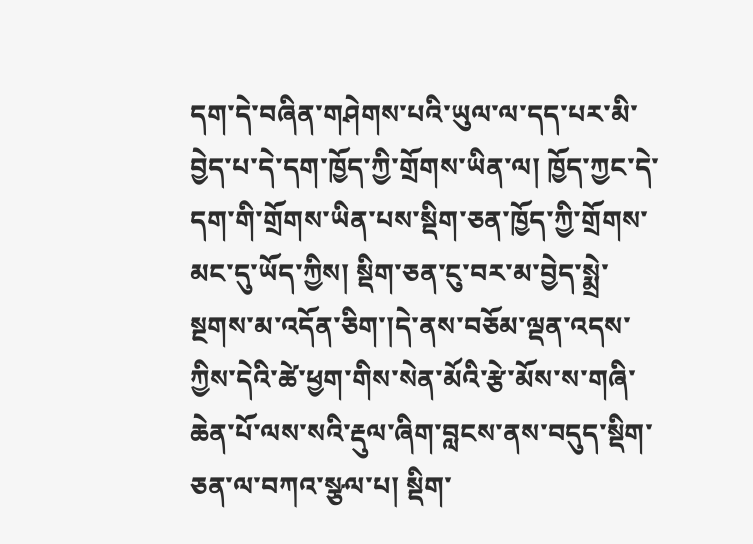དག་དེ་བཞིན་གཤེགས་པའི་ཡུལ་ལ་དད་པར་མི་བྱེད་པ་དེ་དག་ཁྱོད་ཀྱི་གྲོགས་ཡིན་ལ། ཁྱོད་ཀྱང་དེ་དག་གི་གྲོགས་ཡིན་པས་སྡིག་ཅན་ཁྱོད་ཀྱི་གྲོགས་མང་དུ་ཡོད་ཀྱིས། སྡིག་ཅན་ངུ་བར་མ་བྱེད་སྨྲེ་སྔགས་མ་འདོན་ཅིག་།དེ་ནས་བཅོམ་ལྡན་འདས་ཀྱིས་དེའི་ཚེ་ཕྱག་གིས་སེན་མོའི་རྩེ་མོས་ས་གཞི་ཆེན་པོ་ལས་སའི་རྡུལ་ཞིག་བླངས་ནས་བདུད་སྡིག་ཅན་ལ་བཀའ་སྩལ་པ། སྡིག་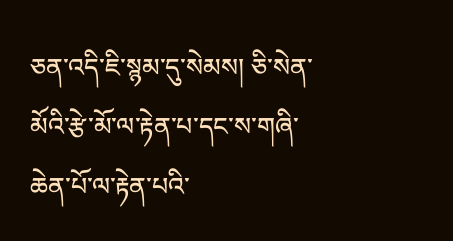ཅན་འདི་ཇི་སྙམ་དུ་སེམས། ཅི་སེན་མོའི་རྩེ་མོ་ལ་རྟེན་པ་དང་ས་གཞི་ཆེན་པོ་ལ་རྟེན་པའི་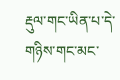རྡུལ་གང་ཡིན་པ་དེ་གཉིས་གང་མང་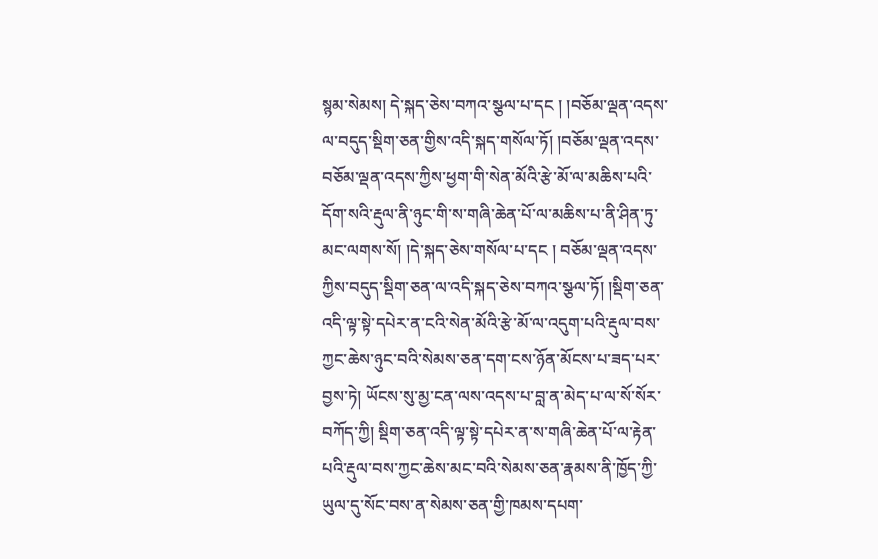སྙམ་སེམས། དེ་སྐད་ཅེས་བཀའ་སྩལ་པ་དང ། །བཅོམ་ལྡན་འདས་ལ་བདུད་སྡིག་ཅན་གྱིས་འདི་སྐད་གསོལ་ཏོ། །བཅོམ་ལྡན་འདས་བཅོམ་ལྡན་འདས་ཀྱིས་ཕྱག་གི་སེན་མོའི་རྩེ་མོ་ལ་མཆིས་པའི་དོག་སའི་རྡུལ་ནི་ཉུང་གི་ས་གཞི་ཆེན་པོ་ལ་མཆིས་པ་ནི་ཤིན་ཏུ་མང་ལགས་སོ། །དེ་སྐད་ཅེས་གསོལ་པ་དང ། བཅོམ་ལྡན་འདས་ཀྱིས་བདུད་སྡིག་ཅན་ལ་འདི་སྐད་ཅེས་བཀའ་སྩལ་ཏོ། །སྡིག་ཅན་འདི་ལྟ་སྟེ་དཔེར་ན་ངའི་སེན་མོའི་རྩེ་མོ་ལ་འདུག་པའི་རྡུལ་བས་ཀྱང་ཆེས་ཉུང་བའི་སེམས་ཅན་དག་ངས་ཉོན་མོངས་པ་ཟད་པར་བྱས་ཏེ། ཡོངས་སུ་མྱ་ངན་ལས་འདས་པ་བླ་ན་མེད་པ་ལ་སོ་སོར་བཀོད་ཀྱི། སྡིག་ཅན་འདི་ལྟ་སྟེ་དཔེར་ན་ས་གཞི་ཆེན་པོ་ལ་རྟེན་པའི་རྡུལ་བས་ཀྱང་ཆེས་མང་བའི་སེམས་ཅན་རྣམས་ནི་ཁྱོད་ཀྱི་ཡུལ་དུ་སོང་བས་ན་སེམས་ཅན་གྱི་ཁམས་དཔག་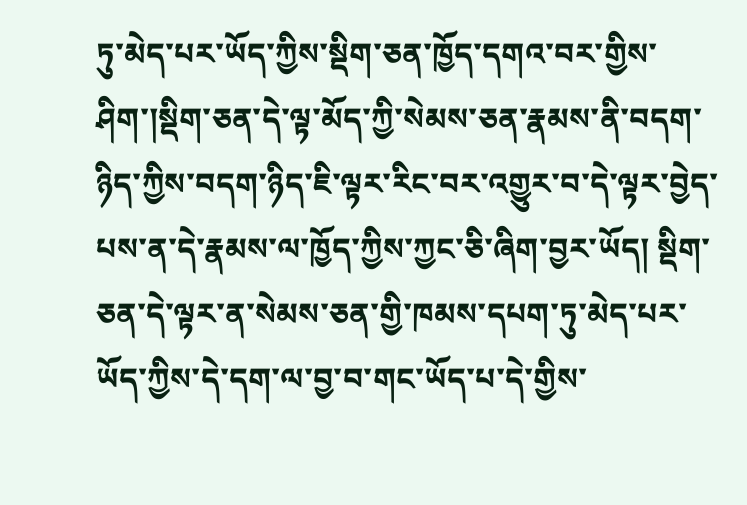ཏུ་མེད་པར་ཡོད་ཀྱིས་སྡིག་ཅན་ཁྱོད་དགའ་བར་གྱིས་ཤིག་།སྡིག་ཅན་དེ་ལྟ་མོད་ཀྱི་སེམས་ཅན་རྣམས་ནི་བདག་ཉིད་ཀྱིས་བདག་ཉིད་ཇི་ལྟར་རིང་བར་འགྱུར་བ་དེ་ལྟར་བྱེད་པས་ན་དེ་རྣམས་ལ་ཁྱོད་ཀྱིས་ཀྱང་ཅི་ཞིག་བྱར་ཡོད། སྡིག་ཅན་དེ་ལྟར་ན་སེམས་ཅན་གྱི་ཁམས་དཔག་ཏུ་མེད་པར་ཡོད་ཀྱིས་དེ་དག་ལ་བྱ་བ་གང་ཡོད་པ་དེ་གྱིས་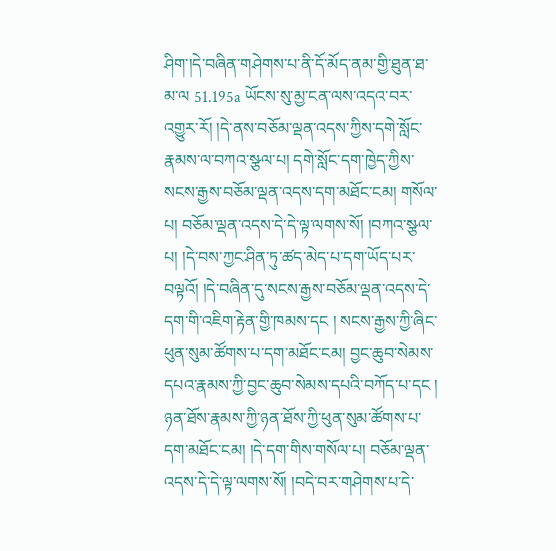ཤིག་།དེ་བཞིན་གཤེགས་པ་ནི་དོ་མོད་ནམ་གྱི་ཐུན་ཐ་མ་ལ 51.195a ཡོངས་སུ་མྱ་ངན་ལས་འདའ་བར་འགྱུར་རོ། །དེ་ནས་བཅོམ་ལྡན་འདས་ཀྱིས་དགེ་སློང་རྣམས་ལ་བཀའ་སྩལ་པ། དགེ་སློང་དག་ཁྱེད་ཀྱིས་སངས་རྒྱས་བཅོམ་ལྡན་འདས་དག་མཐོང་ངམ། གསོལ་པ། བཅོམ་ལྡན་འདས་དེ་དེ་ལྟ་ལགས་སོ། །བཀའ་སྩལ་པ། །དེ་བས་ཀྱང་ཤིན་ཏུ་ཚད་མེད་པ་དག་ཡོད་པར་བལྟའོ། །དེ་བཞིན་དུ་སངས་རྒྱས་བཅོམ་ལྡན་འདས་དེ་དག་གི་འཇིག་རྟེན་གྱི་ཁམས་དང ། སངས་རྒྱས་ཀྱི་ཞིང་ཕུན་སུམ་ཚོགས་པ་དག་མཐོང་ངམ། བྱང་ཆུབ་སེམས་དཔའ་རྣམས་ཀྱི་བྱང་ཆུབ་སེམས་དཔའི་བཀོད་པ་དང ། ཉན་ཐོས་རྣམས་ཀྱི་ཉན་ཐོས་ཀྱི་ཕུན་སུམ་ཚོགས་པ་དག་མཐོང་ངམ། །དེ་དག་གིས་གསོལ་པ། བཅོམ་ལྡན་འདས་དེ་དེ་ལྟ་ལགས་སོ། །བདེ་བར་གཤེགས་པ་དེ་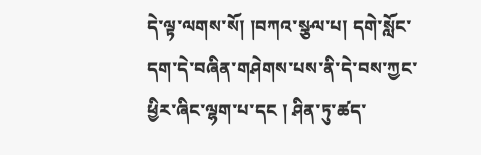དེ་ལྟ་ལགས་སོ། །བཀའ་སྩལ་པ། དགེ་སློང་དག་དེ་བཞིན་གཤེགས་པས་ནི་དེ་བས་ཀྱང་ཕྱིར་ཞིང་ལྷག་པ་དང ། ཤིན་ཏུ་ཚད་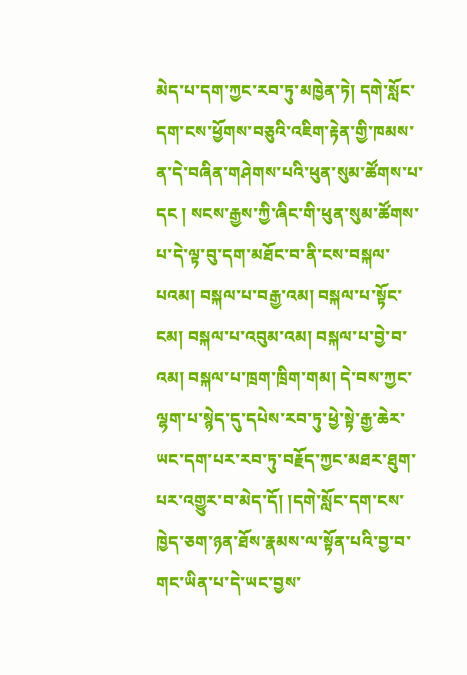མེད་པ་དག་ཀྱང་རབ་ཏུ་མཁྱེན་ཏེ། དགེ་སློང་དག་ངས་ཕྱོགས་བཅུའི་འཇིག་རྟེན་གྱི་ཁམས་ན་དེ་བཞིན་གཤེགས་པའི་ཕུན་སུམ་ཚོགས་པ་དང ། སངས་རྒྱས་ཀྱི་ཞིང་གི་ཕུན་སུམ་ཚོགས་པ་དེ་ལྟ་བུ་དག་མཐོང་བ་ནི་ངས་བསྐལ་པའམ། བསྐལ་པ་བརྒྱ་འམ། བསྐལ་པ་སྟོང་ངམ། བསྐལ་པ་འབུམ་འམ། བསྐལ་པ་བྱེ་བ་འམ། བསྐལ་པ་ཁྲག་ཁྲིག་གམ། དེ་བས་ཀྱང་ལྷག་པ་སྙེད་དུ་དཔེས་རབ་ཏུ་ཕྱེ་སྟེ་རྒྱ་ཆེར་ཡང་དག་པར་རབ་ཏུ་བརྗོད་ཀྱང་མཐར་ཐུག་པར་འགྱུར་བ་མེད་དོ། །དགེ་སློང་དག་ངས་ཁྱེད་ཅག་ཉན་ཐོས་རྣམས་ལ་སྟོན་པའི་བྱ་བ་གང་ཡིན་པ་དེ་ཡང་བྱས་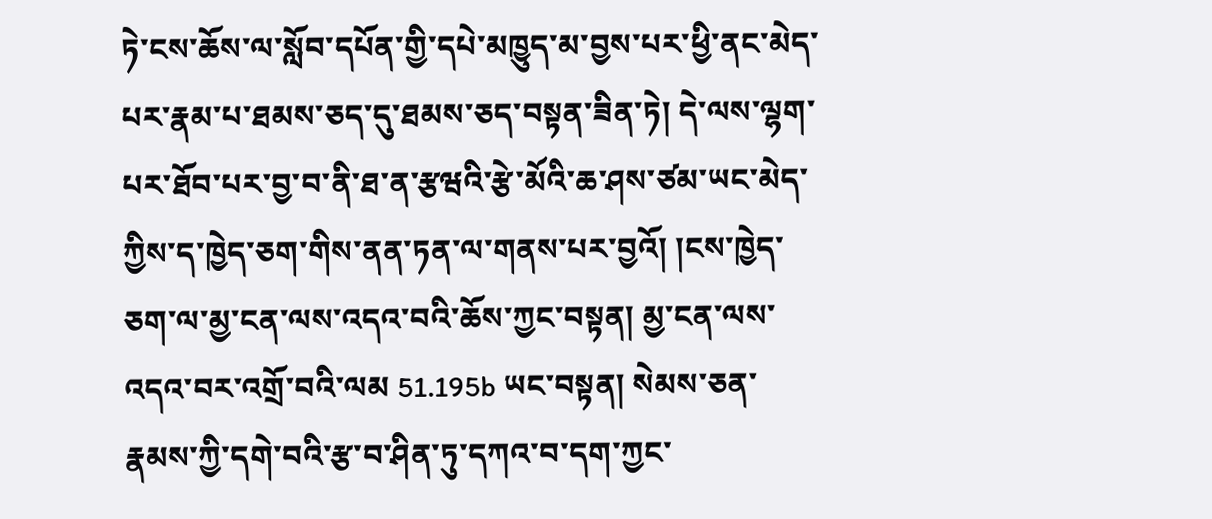ཏེ་ངས་ཆོས་ལ་སློབ་དཔོན་གྱི་དཔེ་མཁྱུད་མ་བྱས་པར་ཕྱི་ནང་མེད་པར་རྣམ་པ་ཐམས་ཅད་དུ་ཐམས་ཅད་བསྟན་ཟིན་ཏེ། དེ་ལས་ལྷག་པར་ཐོབ་པར་བྱ་བ་ནི་ཐ་ན་རྩཝའི་རྩེ་མོའི་ཆ་ཤས་ཙམ་ཡང་མེད་ཀྱིས་ད་ཁྱེད་ཅག་གིས་ནན་ཏན་ལ་གནས་པར་བྱའོ། །ངས་ཁྱེད་ཅག་ལ་མྱ་ངན་ལས་འདའ་བའི་ཆོས་ཀྱང་བསྟན། མྱ་ངན་ལས་འདའ་བར་འགྲོ་བའི་ལམ 51.195b ཡང་བསྟན། སེམས་ཅན་རྣམས་ཀྱི་དགེ་བའི་རྩ་བ་ཤིན་ཏུ་དཀའ་བ་དག་ཀྱང་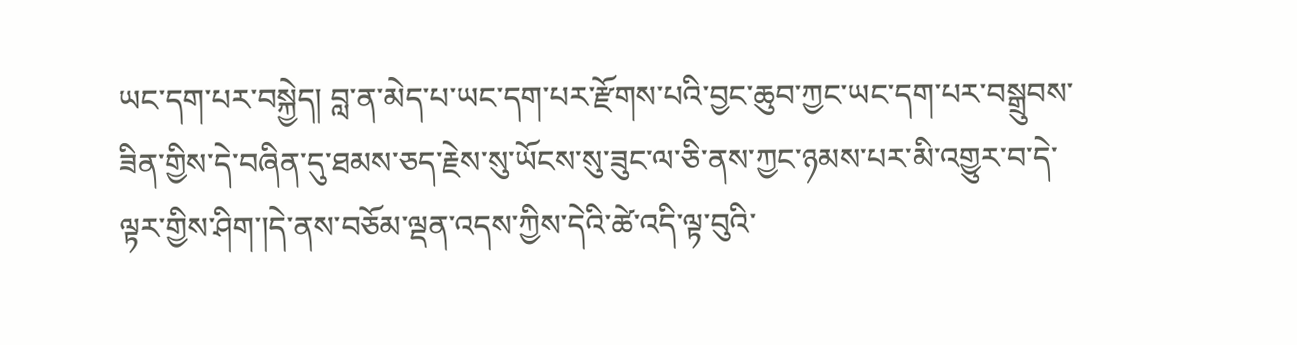ཡང་དག་པར་བསྐྱེད། བླ་ན་མེད་པ་ཡང་དག་པར་རྫོགས་པའི་བྱང་ཆུབ་ཀྱང་ཡང་དག་པར་བསྒྲུབས་ཟིན་གྱིས་དེ་བཞིན་དུ་ཐམས་ཅད་རྗེས་སུ་ཡོངས་སུ་ཟུང་ལ་ཅི་ནས་ཀྱང་ཉམས་པར་མི་འགྱུར་བ་དེ་ལྟར་གྱིས་ཤིག་།དེ་ནས་བཅོམ་ལྡན་འདས་ཀྱིས་དེའི་ཚེ་འདི་ལྟ་བུའི་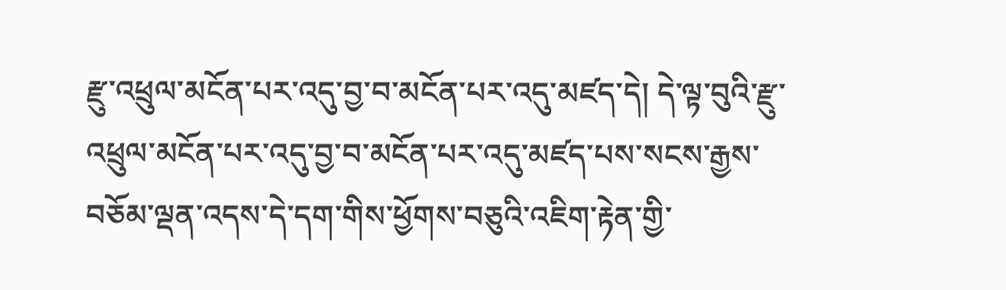རྫུ་འཕྲུལ་མངོན་པར་འདུ་བྱ་བ་མངོན་པར་འདུ་མཛད་དེ། དེ་ལྟ་བུའི་རྫུ་འཕྲུལ་མངོན་པར་འདུ་བྱ་བ་མངོན་པར་འདུ་མཛད་པས་སངས་རྒྱས་བཅོམ་ལྡན་འདས་དེ་དག་གིས་ཕྱོགས་བཅུའི་འཇིག་རྟེན་གྱི་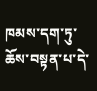ཁམས་དག་ཏུ་ཆོས་བསྟན་པ་དེ་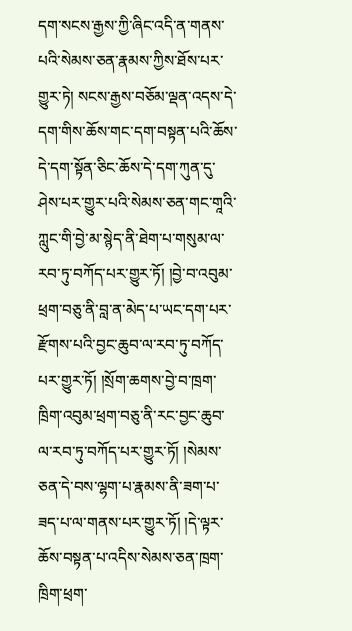དག་སངས་རྒྱས་ཀྱི་ཞིང་འདི་ན་གནས་པའི་སེམས་ཅན་རྣམས་ཀྱིས་ཐོས་པར་གྱུར་ཏེ། སངས་རྒྱས་བཅོམ་ལྡན་འདས་དེ་དག་གིས་ཆོས་གང་དག་བསྟན་པའི་ཆོས་དེ་དག་སྟོན་ཅིང་ཆོས་དེ་དག་ཀུན་དུ་ཤེས་པར་གྱུར་པའི་སེམས་ཅན་གང་གཱའི་ཀླུང་གི་བྱེ་མ་སྙེད་ནི་ཐེག་པ་གསུམ་ལ་རབ་ཏུ་བཀོད་པར་གྱུར་ཏོ། །བྱེ་བ་འབུམ་ཕྲག་བཅུ་ནི་བླ་ན་མེད་པ་ཡང་དག་པར་རྫོགས་པའི་བྱང་ཆུབ་ལ་རབ་ཏུ་བཀོད་པར་གྱུར་ཏོ། །སྲོག་ཆགས་བྱེ་བ་ཁྲག་ཁྲིག་འབུམ་ཕྲག་བཅུ་ནི་རང་བྱང་ཆུབ་ལ་རབ་ཏུ་བཀོད་པར་གྱུར་ཏོ། །སེམས་ཅན་དེ་བས་ལྷག་པ་རྣམས་ནི་ཟག་པ་ཟད་པ་ལ་གནས་པར་གྱུར་ཏོ། །དེ་ལྟར་ཆོས་བསྟན་པ་འདིས་སེམས་ཅན་ཁྲག་ཁྲིག་ཕྲག་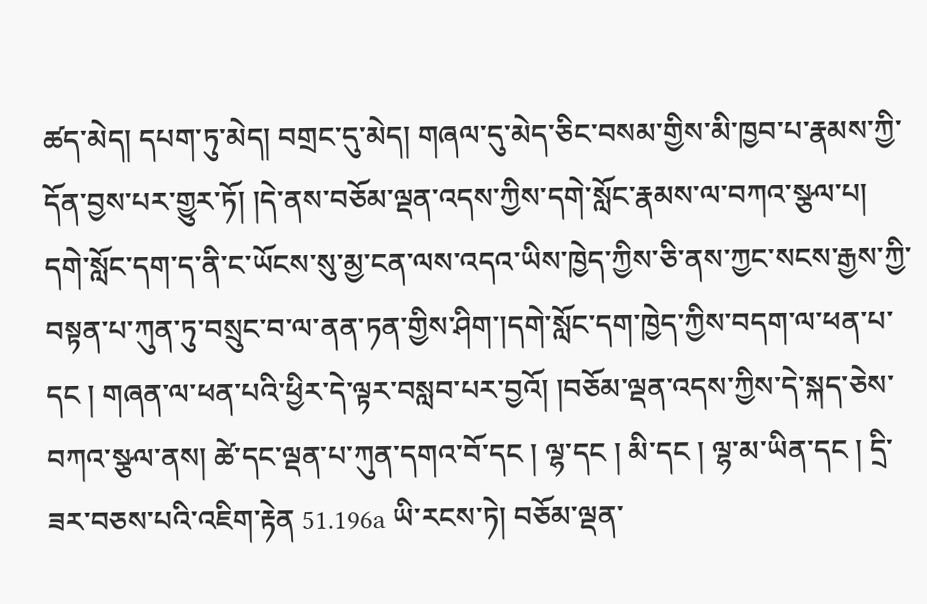ཚད་མེད། དཔག་ཏུ་མེད། བགྲང་དུ་མེད། གཞལ་དུ་མེད་ཅིང་བསམ་གྱིས་མི་ཁྱབ་པ་རྣམས་ཀྱི་དོན་བྱས་པར་གྱུར་ཏོ། །དེ་ནས་བཅོམ་ལྡན་འདས་ཀྱིས་དགེ་སློང་རྣམས་ལ་བཀའ་སྩལ་པ། དགེ་སློང་དག་ད་ནི་ང་ཡོངས་སུ་མྱ་ངན་ལས་འདའ་ཡིས་ཁྱེད་ཀྱིས་ཅི་ནས་ཀྱང་སངས་རྒྱས་ཀྱི་བསྟན་པ་ཀུན་ཏུ་བསྲུང་བ་ལ་ནན་ཏན་གྱིས་ཤིག་།དགེ་སློང་དག་ཁྱེད་ཀྱིས་བདག་ལ་ཕན་པ་དང ། གཞན་ལ་ཕན་པའི་ཕྱིར་དེ་ལྟར་བསླབ་པར་བྱའོ། །བཅོམ་ལྡན་འདས་ཀྱིས་དེ་སྐད་ཅེས་བཀའ་སྩལ་ནས། ཚེ་དང་ལྡན་པ་ཀུན་དགའ་བོ་དང ། ལྷ་དང ། མི་དང ། ལྷ་མ་ཡིན་དང ། དྲི་ཟར་བཅས་པའི་འཇིག་རྟེན 51.196a ཡི་རངས་ཏེ། བཅོམ་ལྡན་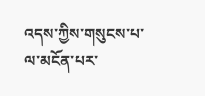འདས་ཀྱིས་གསུངས་པ་ལ་མངོན་པར་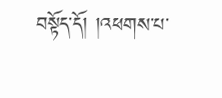བསྟོད་དོ། །འཕགས་པ་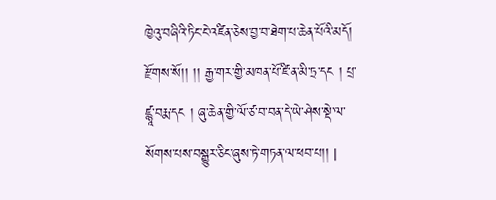ཁྱེའུ་བཞིའི་ཏིང་ངེ་འཛིན་ཅེས་བྱ་བ་ཐེག་པ་ཆེན་པོའི་མདོ། རྫོགས་སོ།། །། རྒྱ་གར་གྱི་མཁན་པོ་ཛི་ན་མི་ཏྲ་དང ། པྲ་ཛྙཱ་བརྨ་དང ། ཞུ་ཆེན་གྱི་ལོ་ཙ་བ་བན་དེ་ཡེ་ཤེས་སྡེ་ལ་སོགས་པས་བསྒྱུར་ཅིང་ཞུས་ཏེ་གཏན་ལ་ཕབ་པ།། |